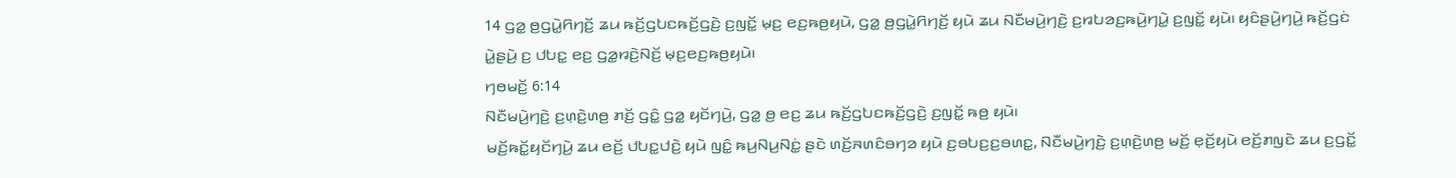14 ꤞꤤ꤭ ꤥ꤬ꤞꤣꤧ꤭ꤖꤚꤢꤩ꤬ ꤘꤣ ꤒꤢꤩ꤬ꤞꤝꤢꤒꤢꤩ꤬ꤞꤢꤧ꤬ ꤢ꤬ꤜꤢꤩ꤭ ꤗ꤫ꤢ꤬ ꤕꤢ꤬ꤒꤥ꤬ꤟꤣꤧ, ꤞꤤ꤭ ꤥ꤬ꤞꤣꤧ꤭ꤖꤚꤢꤩ꤬ ꤟꤣꤧ ꤘꤣ ꤡꤢꤪꤗꤣꤧ꤬ꤚꤢꤧ꤬ ꤢ꤬ꤙꤝꤤꤢ꤬ꤒꤣꤧ꤬ꤚꤣꤧ꤭ ꤢ꤬ꤜꤢꤩ꤭ ꤟꤣꤧ꤯ ꤟꤢꤨꤔꤣꤧ꤬ꤚꤣꤧ꤬ ꤒꤢꤩ꤬ꤞꤢꤦ ꤣꤧ꤭ꤔꤣꤧ꤬ ꤢ꤬ ꤓꤝꤢ꤭ ꤕꤢ꤬ ꤞꤤ꤭ꤙꤢꤧ꤬ꤡꤢꤩ꤬ ꤗ꤫ꤢ꤬ꤕꤢ꤬ꤒꤥ꤬ꤟꤣꤧ꤯
ꤚꤥꤗꤢꤩ꤬ 6:14
ꤡꤢꤪꤗꤣꤧ꤬ꤚꤢꤧ꤬ ꤢ꤬ꤛ꤫ꤢꤧ꤬ꤛꤥ꤬ ꤊꤢꤩ꤬ ꤞꤢꤨ꤭ ꤞꤤ꤭ ꤟꤢꤩꤚꤣꤧ꤬, ꤞꤤ꤭ ꤥ꤬ ꤕꤢ꤬ ꤘꤣ ꤒꤢꤩ꤬ꤞꤝꤢꤒꤢꤩ꤬ꤞꤢꤧ꤬ ꤢ꤬ꤜꤢꤩ꤭ ꤒꤥ꤬ ꤟꤣꤧ꤯
ꤗꤢꤩ꤬ꤒꤢꤩ꤭ꤟꤢꤩꤚꤣꤧ꤬ ꤘꤣ ꤕꤢꤩ꤬ ꤓꤝꤢ꤭ꤓꤢꤧ꤬ ꤟꤣꤧ ꤜꤢꤨ꤭ ꤒꤣ꤬ꤡꤣ꤬ꤡꤢꤦ꤭ ꤔꤢꤧ ꤛꤢꤩ꤬ꤏꤛꤢꤨꤋꤚꤤ ꤟꤣꤧ ꤢ꤬ꤋꤝꤢ꤬ꤢ꤬ꤋꤛꤢ꤭, ꤡꤢꤪꤗꤣꤧ꤬ꤚꤢꤧ꤬ ꤢ꤬ꤛ꤫ꤢꤧ꤬ꤛꤥ꤬ ꤗꤢꤩ꤬ ꤕ꤫ꤢꤩ꤬ꤟꤣꤧ ꤕꤢꤩ꤬ꤊꤜꤢꤧ ꤘꤣ ꤢ꤬ꤞꤢꤩ꤭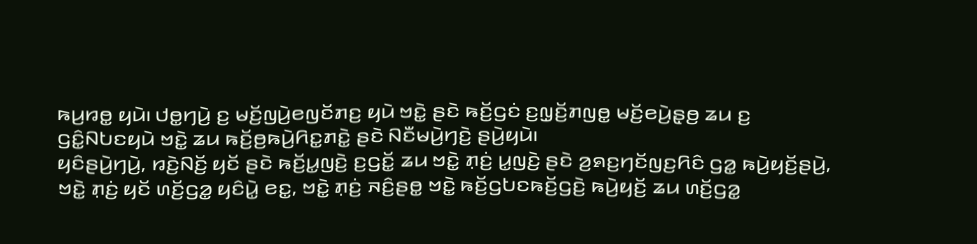ꤒꤣ꤬ꤙꤥ꤭ ꤟꤣꤧ꤯ ꤓꤥ꤭ꤚꤣꤧ꤬ ꤢ꤬ ꤗꤢꤩ꤬ꤜꤣꤧ꤬ꤕꤜꤢꤩꤊꤢ꤬ ꤟꤣꤧ ꤠꤢꤧ꤭ ꤔꤢꤧ ꤒꤢꤩ꤬ꤞꤢꤦ ꤢ꤬ꤜ꤫ꤢꤩ꤬ꤊꤜꤥ꤭ ꤗꤢꤩ꤬ꤕꤣꤧ꤬ꤔ꤫ꤥ꤬ ꤘꤣ ꤢ꤬ ꤞꤢꤨ꤭ꤡꤝꤢꤟꤣꤧ ꤠꤢꤧ꤭ ꤘꤣ ꤒꤢꤩ꤬ꤥ꤬ꤒꤣꤧ꤬ꤖꤢ꤭ꤊꤢꤧ꤭ ꤔꤢꤧ ꤡꤢꤪꤗꤣꤧ꤬ꤚꤢꤧ꤬ ꤔꤣꤧ꤬ꤟꤣꤧ꤯
ꤟꤢꤨꤔꤣꤧ꤬ꤚꤣꤧ꤬, ꤙꤢꤧ꤬ꤡꤢꤩ꤬ ꤟꤢꤩ ꤔꤢꤧ ꤒꤢꤩ꤬ꤣ꤭ꤜꤢꤧ꤬ ꤢ꤬ꤞꤢꤩ꤭ ꤘꤣ ꤠꤢꤧ꤭ ꤊ꤫ꤢꤦ꤬ ꤣ꤭ꤜꤢꤧ꤬ ꤔꤢꤧ ꤤ꤬ꤎꤢ꤬ꤚꤢꤩꤜꤢ꤬ꤖꤢꤨ ꤞꤤ꤭ ꤒꤣꤧ꤬ꤟꤢꤩ꤬ꤔꤣꤧ꤬, ꤠꤢꤧ꤭ ꤊ꤫ꤢꤦ꤬ ꤟꤢꤩ ꤛꤢꤩ꤬ꤞꤤ꤭ ꤟꤢꤨꤣꤧ꤭ ꤕꤢ꤭, ꤠꤢꤧ꤭ ꤊ꤫ꤢꤦ꤬ ꤏꤢꤨ꤬ꤔꤥ꤭ ꤠꤢꤧ꤭ ꤒꤢꤩ꤬ꤞꤝꤢꤒꤢꤩ꤬ꤞꤢꤧ꤬ ꤒꤣꤧ꤬ꤟꤢꤩ꤬ ꤘꤣ ꤛꤢꤩ꤬ꤞꤤ꤭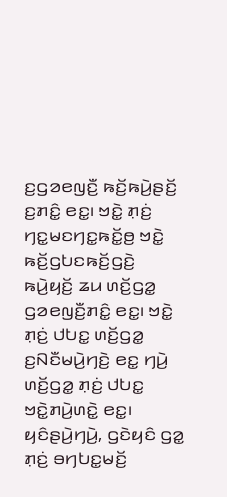ꤢ꤬ꤞꤤꤕꤜꤢꤪ꤬ ꤒꤢꤩ꤬ꤒꤣꤧ꤬ꤔꤢꤩ꤬ ꤢ꤬ꤊꤢꤨ꤭ ꤕꤢ꤭꤯ ꤠꤢꤧ꤭ ꤊ꤫ꤢꤦ꤬ ꤚꤢ꤭ꤗꤢꤚꤢ꤭ꤒꤢꤩ꤭ꤥ꤬ ꤠꤢꤧ꤭ ꤒꤢꤩ꤬ꤞꤝꤢꤒꤢꤩ꤬ꤞꤢꤧ꤬ ꤒꤣꤧ꤬ꤟꤢꤩ꤬ ꤘꤣ ꤛꤢꤩ꤬ꤞꤤ꤭ ꤞꤤꤕꤜꤢꤪ꤬ꤊꤢꤨ꤭ ꤕꤢ꤭꤯ ꤠꤢꤧ꤭ ꤊ꤫ꤢꤦ꤬ ꤓꤝꤢ꤭ ꤛꤢꤩ꤬ꤞꤤ꤭ ꤢ꤬ꤡꤢꤪꤗꤣꤧ꤬ꤚꤢꤧ꤬ ꤕꤢ꤭ ꤚꤣꤧ꤬ ꤛꤢꤩ꤬ꤞꤤ꤭ ꤊ꤫ꤢꤦ꤬ ꤓꤝꤢ꤭ ꤠꤢꤧ꤭ꤊꤣꤧ꤬ꤛꤢꤧ꤭ ꤕꤢ꤭꤯
ꤟꤢꤨꤔꤣꤧ꤬ꤚꤣꤧ꤬, ꤞꤢꤧꤟꤢꤨ ꤞꤤ꤭ ꤊ꤫ꤢꤦ꤬ ꤋꤚꤝꤢ꤭ꤗꤢꤩ꤬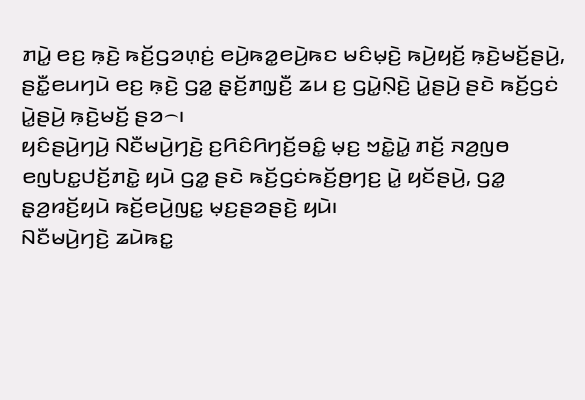ꤊꤣꤧ꤭ ꤕꤢ꤬ ꤒ꤫ꤢꤧ꤬ ꤒꤢꤩ꤬ꤞꤤꤛ꤫ꤢꤦ꤬ ꤕꤣꤧ꤬ꤒꤤ꤭ꤕꤣꤧ꤬ꤒꤢ ꤗꤢꤨꤗ꤫ꤢꤧ꤬ ꤒꤣꤧ꤬ꤟꤢꤩ꤬ ꤒ꤫ꤢꤧ꤬ꤗꤢꤩ꤬ꤔꤣꤧ꤬, ꤔꤢꤪ꤭ꤕꤣꤚꤣꤧ ꤕꤢ꤬ ꤒ꤫ꤢꤧ꤬ ꤞꤤ꤭ ꤔ꤫ꤢꤩ꤬ꤊꤜ꤫ꤢꤪ꤬ ꤘꤣ ꤢ꤬ ꤞꤣꤧ꤭ꤡ꤫ꤢꤧ꤬ ꤣꤧ꤭ꤔꤣꤧ꤬ ꤔꤢꤧ ꤒꤢꤩ꤬ꤞꤢꤦ ꤣꤧ꤭ꤔꤣꤧ꤬ ꤒ꤫ꤢꤧ꤬ꤗꤢꤩ꤬ ꤔꤤ꤮꤯
ꤟꤢꤨꤔꤣꤧ꤬ꤚꤣꤧ꤬ ꤡꤢꤪꤗꤣꤧ꤬ꤚꤢꤧ꤬ ꤢ꤬ꤖꤢꤨꤖꤚꤢꤩ꤬ꤋꤢꤨ꤭ ꤗ꤫ꤢ꤬ ꤠꤢꤧ꤭ꤣꤧ꤭ ꤊꤢꤩ꤬ ꤏꤤ꤬ꤜꤥ ꤕꤜꤝꤢ꤭ꤓꤢꤩ꤬ꤊꤢꤧ꤭ ꤟꤣꤧ ꤞꤤ꤭ ꤔꤢꤧ ꤒꤢꤩ꤬ꤞꤢꤦꤒꤢꤩ꤬ꤥ꤬ꤚꤢ꤬ ꤣꤧ꤭ ꤟꤢꤩꤔꤣꤧ꤬, ꤞꤤ꤭ ꤔ꤫ꤤ꤬ꤙꤢꤩ꤬ꤟꤣꤧ ꤒꤢꤩ꤬ꤕꤣꤧ꤬ꤜꤢ꤭ ꤗ꤫ꤢ꤬ꤔꤤꤔꤢꤧ꤬ ꤟꤣꤧ꤯
ꤡꤢꤪꤗꤣꤧ꤬ꤚꤢꤧ꤬ ꤘꤣꤧꤒꤢ꤭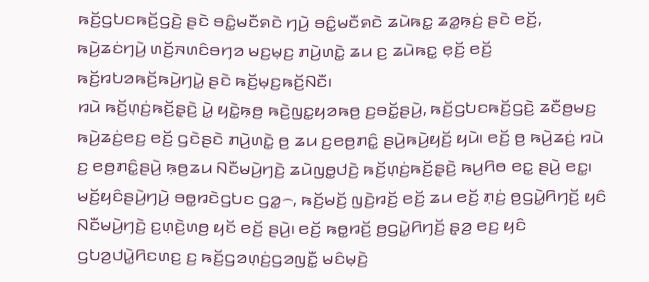ꤒꤢꤩ꤬ꤞꤝꤢꤒꤢꤩ꤬ꤞꤢꤧ꤬ ꤔꤢꤧ ꤋꤢꤨ꤭ꤗꤢꤪꤎꤢꤧ ꤚꤣꤧ꤬ ꤋꤢꤨ꤭ꤗꤢꤪꤎꤢꤧ ꤘꤣꤧꤒꤢ꤭ ꤘꤤ꤭ꤒ꤫ꤢꤦ꤬ ꤔꤢꤧ ꤕꤢꤩ꤬, ꤒꤣꤧ꤬ꤘꤢꤦꤚꤣꤧ꤬ ꤛꤢꤩ꤬ꤏꤛꤢꤨꤋꤚꤤ ꤗꤢ꤬ꤗ꤫ꤢ꤬ ꤊꤣꤧ꤬ꤛꤢꤧ꤭ ꤘꤣ ꤢ꤬ ꤘꤣꤧꤒꤢ꤭ ꤕ꤫ꤢꤩ꤬ ꤕꤢꤩ꤬ ꤒꤢꤩ꤬ꤙꤝꤤꤒꤢꤩ꤬ꤒꤣꤧ꤬ꤚꤣꤧ꤭ ꤔꤢꤧ ꤒꤢꤩ꤬ꤗ꤫ꤢ꤬ꤒꤢꤩ꤬ꤡꤢꤪ꤯
ꤙꤣꤧ ꤒꤢꤩ꤬ꤛ꤫ꤢꤦ꤬ꤒꤢꤩ꤬ꤔ꤫ꤢꤧ꤬ ꤣꤧ꤭ ꤟꤢꤧ꤭ꤒ꤫ꤥ꤬ ꤒꤢꤧ꤬ꤜꤢ꤭ꤟꤤꤒꤥ꤬ ꤢ꤬ꤋꤢꤩ꤭ꤔꤣꤧ꤬, ꤒꤢꤩ꤬ꤞꤝꤢꤒꤢꤩ꤬ꤞꤢꤧ꤬ ꤘꤢꤪꤥ꤬ꤗꤢ꤬ ꤒꤣꤧ꤬ꤘꤢꤦ꤬ꤕꤢ꤬ ꤕꤢꤩ꤬ ꤞꤢꤧꤔꤢꤧ ꤊꤣꤧ꤬ꤛꤢꤧ꤭ ꤥ꤬ ꤘꤣ ꤢ꤬ꤕꤥ꤬ꤊꤢꤨ꤭ ꤔꤣꤧ꤬ꤒꤣꤧ꤬ꤟꤢꤩ꤬ ꤟꤣꤧ꤯ ꤕꤢꤩ꤬ ꤥ꤬ ꤒꤣꤧ꤬ꤘꤢꤦ꤬ ꤙꤣꤧ ꤢ꤬ ꤕꤥ꤬ꤊꤢꤨ꤭ꤔꤣꤧ꤬ ꤒ꤫ꤥ꤬ꤘꤣ ꤡꤢꤪꤗꤣꤧ꤬ꤚꤢꤧ꤬ ꤘꤣꤧꤜꤥ꤭ꤓꤢꤧ꤬ ꤒꤢꤩ꤬ꤛ꤫ꤢꤦ꤬ꤒꤢꤩ꤬ꤔ꤫ꤢꤧ꤬ ꤒꤣ꤬ꤖꤥ ꤕꤢ꤭ ꤔꤣꤧ꤬ ꤕꤢ꤭꤯
ꤗꤢꤩ꤬ꤟꤢꤨꤔꤣꤧ꤬ꤚꤣꤧ꤬ ꤋꤥ꤭ꤙꤢꤧꤞꤝꤢ ꤞꤤ꤭꤮, ꤒꤢꤩ꤬ꤗꤢꤩ꤬ ꤜꤢꤧ꤬ꤙꤢꤩ꤬ ꤕꤢꤩ꤬ ꤘꤣ ꤕꤢꤩ꤬ ꤊ꤫ꤢꤦ꤬ ꤥ꤬ꤞꤣꤧ꤭ꤖꤚꤢꤩ꤬ ꤟꤢꤨ ꤡꤢꤪꤗꤣꤧ꤬ꤚꤢꤧ꤬ ꤢ꤬ꤛ꤫ꤢꤧ꤬ꤛꤥ꤬ ꤟꤢꤩ ꤕꤢꤩ꤬ ꤔꤣꤧ꤬꤯ ꤕꤢꤩ꤬ ꤒꤥ꤭ꤙꤢꤩ꤬ ꤥ꤬ꤞꤣꤧ꤭ꤖꤚꤢꤩ꤬ ꤔ꤫ꤤ꤬ ꤕꤢ꤬ ꤟꤢꤨ ꤞꤝꤤ꤬ꤓꤣꤧ꤭ꤖꤢꤛꤢ꤬ ꤢ꤬ ꤒꤢꤩ꤬ꤞꤤꤛ꤫ꤢꤦ꤬ꤞꤤꤜꤢꤪ꤭ ꤗꤢꤨꤗ꤫ꤢꤧ꤬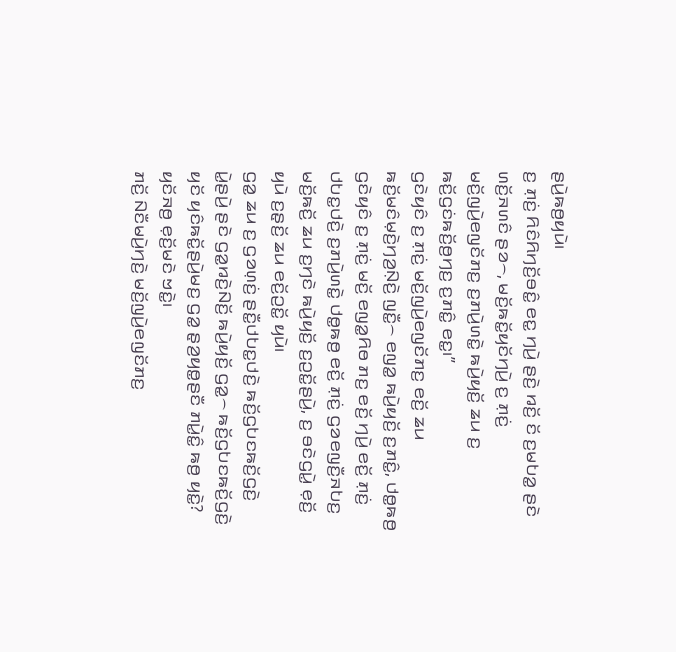ꤔꤣꤧ꤬ꤒꤥ꤬ꤟꤣꤧ꤯
ꤢ꤬ ꤊ꤫ꤢꤦ꤬ ꤖꤢꤨꤖꤚꤢꤩ꤬ꤋꤢꤨ꤭ ꤕꤢ꤭ ꤚꤣꤧ꤬ ꤔꤢꤧ꤬ ꤙꤢꤩ꤬ ꤢꤩ ꤢ꤬ꤗꤝꤤ꤭ ꤔꤢꤧ ꤛꤢꤩ꤬ꤏꤛꤢꤨ ꤔꤤ꤮, ꤗꤢꤩ꤬ꤒꤢꤩ꤭ꤟꤢꤩꤚꤣꤧ꤬ ꤢ꤬ ꤊ꤫ꤢꤦ꤬ ꤗꤢꤩ꤬ꤜꤣꤧ꤬ꤕꤜꤢꤩꤊꤢ꤬ ꤢ꤬ꤊꤣꤧ꤬ꤛꤢꤧ꤭ ꤒꤣꤧ꤬ꤟꤢꤩ꤬ ꤘꤣ ꤢ꤬ ꤒꤢꤩ꤬ꤞꤢꤦꤒꤢꤩ꤬ꤥ꤬ꤚꤢ꤬ ꤢ꤬ꤊꤢꤨ꤭ ꤕꤢ꤭꤯”
ꤞꤢꤧꤟꤢꤨ ꤢ꤬ ꤊ꤫ꤢꤦ꤬ ꤗꤢꤩ꤬ꤜꤣꤧ꤬ꤕꤜꤢꤩꤊꤢ꤬ ꤕꤢꤩ꤬ ꤘꤣ ꤒꤢꤩ꤬ꤗꤢꤨꤗ꤫ꤢꤧ꤬ꤚꤤ꤬ꤡ꤫ꤢꤧ꤬ ꤜꤢꤪ꤭꤮ ꤕꤜꤤ꤭ ꤒꤣꤧ꤬ꤟꤢꤩ꤬ ꤢ꤬ꤊꤢꤨ꤭, ꤓꤥ꤭ꤒꤥ꤬ ꤞꤢꤧꤟꤢꤨ ꤢ꤬ ꤊ꤫ꤢꤦ꤬ ꤗꤢꤩ꤬ ꤕꤜꤤ꤭ꤖꤥ ꤊꤢ꤬ ꤕꤢꤩ꤬ ꤚꤣꤧ꤬ ꤕꤢꤩ꤬ ꤊ꤫ꤢꤦ꤬ ꤓꤝꤢ꤭ꤓꤢꤧ꤬ ꤢ꤬ꤊꤣꤧ꤬ꤛꤢꤧ꤭ ꤓꤥ꤭ꤒꤥ꤬ ꤕꤢꤩ꤬ ꤊ꤫ꤢꤦ꤬ ꤞꤤꤕꤜꤢꤪ꤬ꤏꤝꤢ꤬ ꤗꤢꤩ꤬ꤒꤢꤩ꤬ ꤘꤣ ꤢ꤬ꤚꤢꤧ ꤒꤣꤧ꤬ꤟꤢꤩ꤬ ꤢ꤬ꤑꤢꤩ꤭ꤔꤣꤧ꤬, ꤢ꤬ ꤋꤢꤧꤞꤣꤧ꤭ ꤕ꤫ꤢꤩ꤬ ꤟꤣꤧ ꤢ꤬ꤔ꤫ꤢꤩ꤬ ꤘꤣ ꤕꤢꤩ꤬ꤑꤢꤩ꤭ ꤟꤣꤧ꤯
ꤞꤤ꤭ ꤘꤣ ꤢ꤬ ꤞꤤꤛ꤫ꤢꤦ꤬ ꤔꤢꤪ꤭ꤓꤝꤢ꤭ꤓꤢꤧ꤬ ꤒꤢꤩ꤬ꤞꤝꤢꤒꤢꤩ꤬ꤞꤢꤧ꤬ ꤣꤧ꤭ꤔꤣꤧ꤬ ꤔꤢꤧ ꤞꤤ꤭ꤙꤢꤧ꤬ꤡꤢꤩ꤬ ꤒꤣꤧ꤬ꤟꤢꤩ꤬ ꤞꤤ꤭꤮ ꤒꤢꤩ꤬ꤞꤝꤢꤒꤢꤩ꤬ꤞꤢꤧ꤬ ꤟꤢꤩ ꤟꤢꤨꤒꤢꤩ꤭ꤔꤣꤧ꤬ꤗꤢ꤬ ꤞꤤ꤭ ꤔ꤫ꤤ꤬ꤟꤥ꤭ꤔꤢꤪ ꤊꤣꤧ꤭ꤢꤨ꤭ ꤒꤥ꤬ ꤟꤢꤧ꤭? ꤟꤢꤩꤏꤥ꤬ ꤕ꤫ꤢꤩ꤬ꤗꤢꤧ ꤠꤢꤧ꤭꤯
ꤊꤢꤩ꤬ ꤡꤢꤪꤗꤣꤧ꤬ꤚꤢꤧ꤬ ꤗꤢꤩ꤬ꤜꤣꤧ꤬ꤕꤜꤢꤩꤊꤢ꤬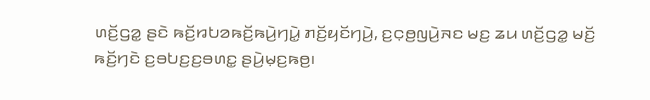ꤛꤢꤩ꤬ꤞꤤ꤭ ꤔꤢꤧ ꤒꤢꤩ꤬ꤙꤝꤤꤒꤢꤩ꤬ꤒꤣꤧ꤬ꤚꤣꤧ꤭ ꤊꤢꤩ꤬ꤟꤢꤩꤚꤣꤧ꤬, ꤢ꤬ꤍ꤫ꤥ꤬ꤜꤣꤧ꤬ꤏꤢ ꤗꤢ꤬ ꤘꤣ ꤛꤢꤩ꤬ꤞꤤ꤭ ꤗꤢꤩ꤬ ꤒꤢꤩ꤬ꤚꤢꤧ ꤢ꤬ꤋꤝꤢ꤬ꤢ꤬ꤋꤛꤢ꤭ ꤔꤣꤧ꤬ꤗ꤫ꤢ꤬ꤒꤥ꤬꤯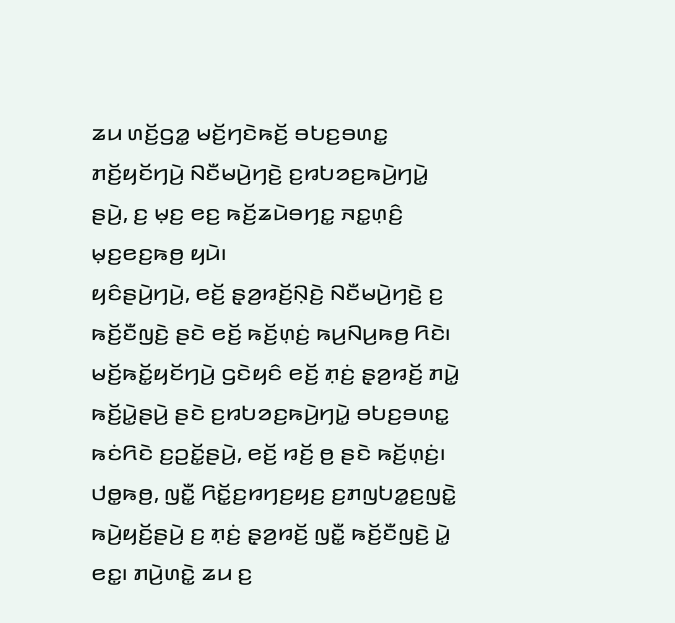ꤘꤣ ꤛꤢꤩ꤬ꤞꤤ꤭ ꤗꤢꤩ꤬ꤚꤢꤧꤒꤢꤩ꤬ ꤋꤝꤢ꤬ꤋꤛꤢ꤭ ꤊꤢꤩ꤬ꤟꤢꤩꤚꤣꤧ꤬ ꤡꤢꤪꤗꤣꤧ꤬ꤚꤢꤧ꤬ ꤢ꤬ꤙꤝꤤꤢ꤬ꤒꤣꤧ꤬ꤚꤣꤧ꤭ ꤔꤣꤧ꤬, ꤢ꤬ ꤗ꤫ꤢ꤬ ꤕꤢ꤬ ꤒꤢꤩ꤬ꤘꤣꤧꤋꤚꤢ꤭ ꤏꤢ꤭ꤛ꤫ꤢꤨ꤬ ꤗ꤫ꤢ꤬ꤕꤢ꤬ꤒꤥ꤬ ꤟꤣꤧ꤯
ꤟꤢꤨꤔꤣꤧ꤬ꤚꤣꤧ꤬, ꤕꤢꤩ꤬ ꤔ꤫ꤤ꤬ꤙꤢꤩ꤬ꤡ꤫ꤢꤧ꤬ ꤡꤢꤪꤗꤣꤧ꤬ꤚꤢꤧ꤬ ꤢ꤬ ꤒꤢꤩ꤬ꤢꤪꤜꤢꤧ꤬ ꤔꤢꤧ ꤕꤢꤩ꤬ ꤒꤢꤩ꤬ꤛ꤫ꤢꤦ꤬ ꤒꤣ꤬ꤡꤣ꤬ꤒꤥ꤬ ꤖꤢꤧ꤯ ꤗꤢꤩ꤬ꤒꤢꤩ꤭ꤟꤢꤩꤚꤣꤧ꤬ ꤞꤢꤧꤟꤢꤨ ꤕꤢꤩ꤬ ꤊ꤫ꤢꤦ꤬ ꤔ꤫ꤤ꤬ꤙꤢꤩ꤬ ꤊꤣꤧ꤭ ꤒꤢꤩ꤬ꤣꤧ꤭ꤔꤣꤧ꤬ ꤔꤢꤧ ꤢ꤬ꤙꤝꤤꤢ꤬ꤒꤣꤧ꤬ꤚꤣꤧ꤭ ꤋꤝꤢ꤬ꤋꤛꤢ꤭ ꤒꤢꤦꤖꤢꤧ ꤢ꤬ꤑꤢꤩ꤭ꤔꤣꤧ꤬, ꤕꤢꤩ꤬ ꤙꤢꤩ꤬ ꤥ꤬ ꤔꤢꤧ ꤒꤢꤩ꤬ꤛ꤫ꤢꤦ꤬꤯ ꤓꤥ꤭ꤒꤥ꤬, ꤜꤢꤪ꤭ ꤖꤢꤩ꤭ꤢ꤬ꤙꤚꤢ꤬ꤟꤢ꤬ ꤢ꤬ꤊꤜꤝꤤ꤭ꤢ꤬ꤜꤢꤧ꤭ ꤒꤣꤧ꤬ꤟꤢꤩ꤬ꤔꤣꤧ꤬ ꤢ꤬ ꤊ꤫ꤢꤦ꤬ ꤔ꤫ꤤ꤬ꤙꤢꤩ꤬ ꤜꤢꤪ꤭ ꤒꤢꤩ꤬ꤢꤪꤜꤢꤧ꤬ ꤣꤧ꤭ ꤕꤢ꤭꤯ ꤊꤣꤧ꤬ꤛꤢꤧ꤭ ꤘꤣ ꤢ꤬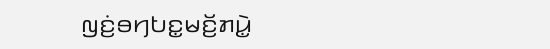ꤜꤢꤦ꤬ꤋꤚꤝꤢ꤭ꤗꤢꤩ꤬ꤊꤣꤧ꤭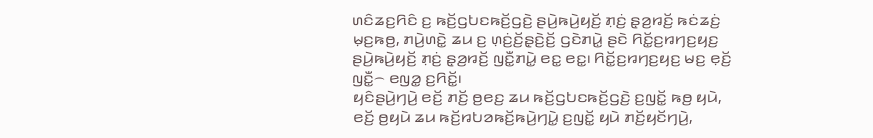ꤛꤢꤨꤘꤢ꤬ꤖꤢꤨ ꤢ꤬ ꤒꤢꤩ꤬ꤞꤝꤢꤒꤢꤩ꤬ꤞꤢꤧ꤬ ꤔꤣꤧ꤬ꤒꤣꤧ꤬ꤟꤢꤩ꤬ ꤊ꤫ꤢꤦ꤬ ꤔ꤫ꤤ꤬ꤙꤢꤩ꤬ ꤒꤢꤦꤘꤢꤦ꤬ ꤗ꤫ꤢ꤬ꤒꤥ꤬, ꤊꤣꤧ꤬ꤛꤢꤧ꤭ ꤘꤣ ꤢ꤬ ꤛ꤫ꤢꤦ꤬ꤢꤩ꤬ꤔ꤫ꤢꤧ꤬ꤢꤩ꤬ ꤞꤢꤧꤊꤣꤧ꤭ ꤔꤢꤧ ꤖꤢꤩ꤭ꤢ꤬ꤙꤚꤢ꤬ꤟꤢ꤬ ꤔꤣꤧ꤬ꤒꤣꤧ꤬ꤟꤢꤩ꤬ ꤊ꤫ꤢꤦ꤬ ꤔ꤫ꤤ꤬ꤙꤢꤩ꤬ ꤜꤢꤪ꤭ꤊꤣꤧ꤭ ꤕꤢ꤭ ꤕꤢ꤭꤯ ꤖꤢꤩ꤭ꤢ꤬ꤙꤚꤢ꤬ꤟꤢ꤬ ꤗꤢ꤬ ꤕ꤫ꤢꤩ꤬ ꤜꤢꤪ꤭꤮ ꤕꤜꤤ꤭ ꤢ꤬ꤖꤢꤩ꤭꤯
ꤟꤢꤨꤔꤣꤧ꤬ꤚꤣꤧ꤬ ꤕꤢꤩ꤬ ꤊꤢꤩ꤬ ꤥ꤬ꤕꤢ꤬ ꤘꤣ ꤒꤢꤩ꤬ꤞꤝꤢꤒꤢꤩ꤬ꤞꤢꤧ꤬ ꤢ꤬ꤜꤢꤩ꤭ ꤒꤥ꤬ ꤟꤣꤧ, ꤕꤢꤩ꤬ ꤥ꤬ꤟꤣꤧ ꤘꤣ ꤒꤢꤩ꤬ꤙꤝꤤꤒꤢꤩ꤬ꤒꤣꤧ꤬ꤚꤣꤧ꤭ ꤢ꤬ꤜꤢꤩ꤭ ꤟꤣꤧ ꤊꤢꤩ꤬ꤟꤢꤩꤚꤣꤧ꤬,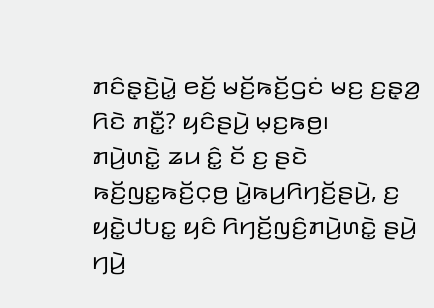ꤊꤢꤨꤔ꤫ꤢꤧ꤬ꤣꤧ꤭ ꤕꤢꤩ꤬ ꤗꤢꤩ꤬ꤒꤢꤩ꤬ꤞꤢꤦ ꤗꤢ꤬ ꤢ꤬ꤔ꤫ꤤ꤬ ꤖꤢꤧ ꤊꤢꤪ꤭? ꤟꤢꤨꤔꤣꤧ꤬ ꤗ꤫ꤢ꤬ꤒꤥ꤬꤯
ꤊꤣꤧ꤬ꤛꤢꤧ꤭ ꤘꤣ ꤢꤨ꤭ ꤢꤩ ꤢ꤬ ꤔꤢꤧ ꤒꤢꤩ꤬ꤜꤢ꤭ꤒꤢꤩ꤬ꤍ꤫ꤥ꤬ ꤣꤧ꤭ꤒꤣ꤬ꤖꤚꤢꤩ꤬ꤔꤣꤧ꤬, ꤢ꤬ ꤟꤢꤧ꤭ꤓꤝꤢ꤭ ꤟꤢꤨ ꤖꤚꤢꤩ꤬ꤜꤢꤨ꤬ꤊꤣꤧ꤬ꤛꤢꤧ꤭ ꤔꤣꤧ꤬ ꤚꤣꤧ꤬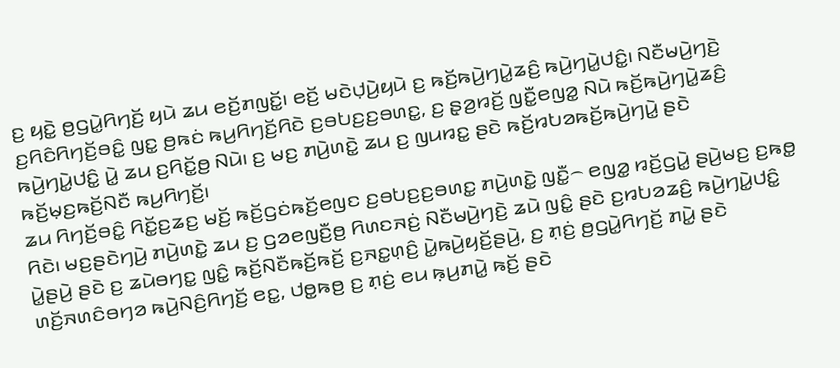ꤢ꤬ ꤟꤢꤧ꤭ ꤥ꤬ꤞꤣꤧ꤭ꤖꤚꤢꤩ꤬ ꤟꤣꤧ ꤘꤣ ꤕꤢꤩ꤬ꤊꤜꤢꤩ꤭꤯ ꤕꤢꤩ꤬ ꤗꤢꤧꤓ꤫ꤣꤧ꤬ꤟꤣꤧ ꤢ꤬ ꤒꤢꤩ꤬ꤒꤣꤧ꤬ꤚꤣꤧ꤭ꤘꤢꤨ꤬ ꤒꤣꤧ꤬ꤚꤣꤧ꤭ꤓꤢꤨ꤭꤯ ꤡꤢꤪꤗꤣꤧ꤬ꤚꤢꤧ꤬ ꤢ꤬ꤖꤢꤨꤖꤚꤢꤩ꤬ꤋꤢꤨ꤭ ꤜꤢ꤭ ꤥ꤬ꤒꤢꤦ ꤒꤣ꤬ꤖꤚꤢꤩ꤬ꤖꤢꤧ ꤢ꤬ꤋꤝꤢ꤬ꤢ꤬ꤋꤛꤢ꤭, ꤢ꤬ ꤔ꤫ꤤ꤬ꤙꤢꤩ꤬ ꤜꤢꤪ꤭ꤕꤜꤤ꤭ ꤡꤣꤧ ꤒꤢꤩ꤬ꤒꤣꤧ꤬ꤚꤣꤧ꤭ꤘꤢꤨ꤬ ꤒꤣꤧ꤬ꤚꤣꤧ꤭ꤓꤢꤨ꤭ ꤣꤧ꤭ ꤘꤣ ꤢ꤬ꤖꤢꤩ꤭ꤥ꤬ ꤡꤣꤧ꤯ ꤢ꤬ ꤗꤢ꤬ ꤊꤣꤧ꤬ꤛꤢꤧ꤭ ꤘꤣ ꤢ꤬ ꤜꤣꤙꤢ꤭ ꤔꤢꤧ ꤒꤢꤩ꤬ꤙꤝꤤꤒꤢꤩ꤬ꤒꤣꤧ꤬ꤚꤣꤧ꤭ ꤔꤢꤧ ꤒꤢꤩ꤬ꤗ꤫ꤢ꤬ꤒꤢꤩ꤬ꤡꤢꤪ ꤒꤣ꤬ꤖꤚꤢꤩ꤬꤯
ꤘꤣ ꤖꤚꤢꤩ꤬ꤋꤢꤨ꤭ ꤖꤢꤩ꤭ꤢ꤬ꤘꤢ꤬ ꤗꤢꤩ꤬ ꤒꤢꤩ꤬ꤞꤢꤦꤒꤢꤩ꤬ꤕꤜꤢ ꤢ꤬ꤋꤝꤢ꤬ꤢ꤬ꤋꤛꤢ꤭ ꤊꤣꤧ꤬ꤛꤢꤧ꤭ ꤜꤢꤪ꤭꤮ ꤕꤜꤤ꤭ ꤙꤢꤩ꤬ꤞꤣꤧ꤭ ꤔꤣꤧ꤬ꤗꤢ꤬ ꤢ꤬ꤒꤥ꤭ ꤖꤢꤧ꤯ ꤗꤢ꤬ꤔꤢꤧꤚꤣꤧ꤬ ꤊꤣꤧ꤬ꤛꤢꤧ꤭ ꤘꤣ ꤢ꤬ ꤞꤤꤕꤜꤢꤪ꤬ꤥ꤬ ꤖꤛꤢꤏꤢꤦ꤬ ꤡꤢꤪꤗꤣꤧ꤬ꤚꤢꤧ꤬ ꤘꤣꤧ ꤜꤢꤨ꤭ ꤔꤢꤧ ꤢ꤬ꤙꤝꤤꤘꤢꤨ꤬ ꤒꤣꤧ꤬ꤚꤣꤧ꤭ꤓꤢꤨ꤭ ꤣꤧ꤭ꤔꤣꤧ꤬ ꤔꤢꤧ ꤢ꤬ ꤘꤣꤧꤋꤚꤢ꤭ ꤜꤢꤨ꤭ ꤒꤢꤩ꤬ꤡꤢꤪꤒꤢꤩ꤬ꤒꤢꤩ꤬ ꤢ꤬ꤏꤢ꤭ꤛ꤫ꤢꤨ꤬ ꤣꤧ꤭ꤒꤣꤧ꤬ꤟꤢꤩ꤬ꤔꤣꤧ꤬, ꤢ꤬ ꤊ꤫ꤢꤦ꤬ ꤥ꤬ꤞꤣꤧ꤭ꤖꤚꤢꤩ꤬ ꤊꤣꤧ꤭ ꤔꤢꤧ ꤛꤢꤩ꤬ꤏꤛꤢꤨꤋꤚꤤ ꤒꤣꤧ꤬ꤡꤢꤨ꤬ꤖꤚꤢꤩ꤬ ꤕꤢ꤭, ꤓꤥ꤭ꤒꤥ꤬ ꤢ꤬ ꤊ꤫ꤢꤦ꤬ ꤕꤣ ꤒ꤫ꤣ꤬ꤊꤣꤧ꤭ ꤒꤢꤩ꤬ ꤔꤢꤧ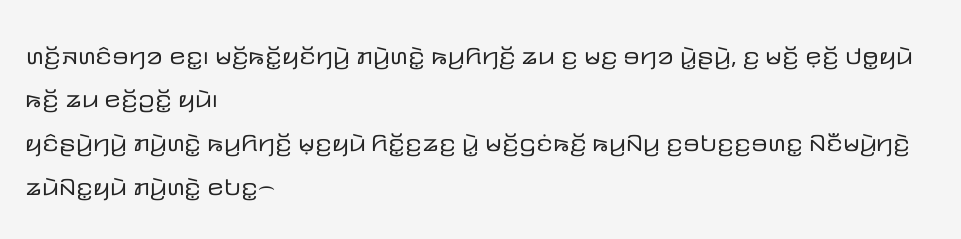ꤛꤢꤩ꤬ꤏꤛꤢꤨꤋꤚꤤ ꤕꤢ꤭꤯ ꤗꤢꤩ꤬ꤒꤢꤩ꤭ꤟꤢꤩꤚꤣꤧ꤬ ꤊꤣꤧ꤬ꤛꤢꤧ꤭ ꤒꤣ꤬ꤖꤚꤢꤩ꤬ ꤘꤣ ꤢ꤬ ꤗꤢ꤬ ꤋꤚꤤ ꤣꤧ꤭ꤔꤣꤧ꤬, ꤢ꤬ ꤗꤢꤩ꤬ ꤕ꤫ꤢꤩ꤬ ꤓꤥ꤭ꤟꤣꤧ ꤒꤢꤩ꤬ ꤘꤣ ꤕꤢꤩ꤬ꤑꤢꤩ꤭ ꤟꤣꤧ꤯
ꤟꤢꤨꤔꤣꤧ꤬ꤚꤣꤧ꤬ ꤊꤣꤧ꤬ꤛꤢꤧ꤭ ꤒꤣ꤬ꤖꤚꤢꤩ꤬ ꤗ꤫ꤢ꤬ꤟꤣꤧ ꤖꤢꤩ꤭ꤢ꤬ꤘꤢ꤬ ꤣꤧ꤭ ꤗꤢꤩ꤬ꤞꤢꤦꤒꤢꤩ꤬ ꤒꤣ꤬ꤡꤣ꤬ ꤢ꤬ꤋꤝꤢ꤬ꤢ꤬ꤋꤛꤢ꤭ ꤡꤢꤪꤗꤣꤧ꤬ꤚꤢꤧ꤬ ꤘꤣꤧꤡꤢ꤭ꤟꤣꤧ ꤊꤣꤧ꤬ꤛꤢꤧ꤭ ꤕꤝꤢ꤭꤮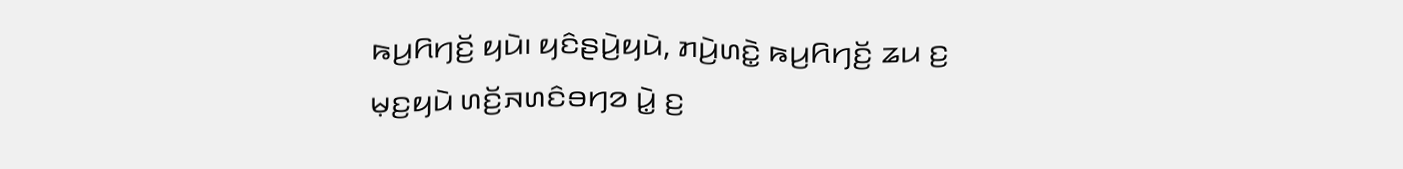ꤒꤣ꤬ꤖꤚꤢꤩ꤬ ꤟꤣꤧ꤯ ꤟꤢꤨꤔꤣꤧ꤬ꤟꤣꤧ, ꤊꤣꤧ꤬ꤛꤢꤧ꤭ ꤒꤣ꤬ꤖꤚꤢꤩ꤬ ꤘꤣ ꤢ꤬ ꤗ꤫ꤢ꤬ꤟꤣꤧ ꤛꤢꤩ꤬ꤏꤛꤢꤨꤋꤚꤤ ꤣꤧ꤭ ꤢ꤬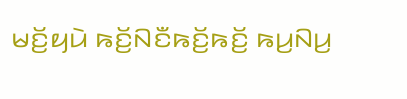ꤗꤢꤩ꤬ꤟꤣꤧ ꤒꤢꤩ꤬ꤡꤢꤪꤒꤢꤩ꤬ꤒꤢꤩ꤬ ꤒꤣ꤬ꤡꤣ꤬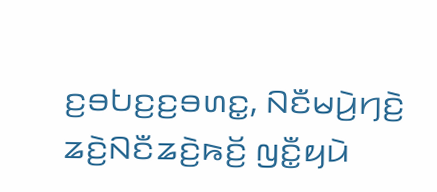ꤢ꤬ꤋꤝꤢ꤬ꤢ꤬ꤋꤛꤢ꤭, ꤡꤢꤪꤗꤣꤧ꤬ꤚꤢꤧ꤬ ꤘꤢꤧ꤬ꤡꤢꤪꤘꤢꤧ꤬ꤒꤢꤩ꤬ ꤜꤢꤪ꤭ꤟꤣꤧ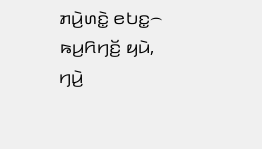ꤊꤣꤧ꤬ꤛꤢꤧ꤭ ꤕꤝꤢ꤭꤮ ꤒꤣ꤬ꤖꤚꤢꤩ꤬ ꤟꤣꤧ, ꤚꤣꤧ꤬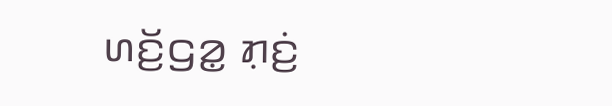ꤛꤢꤩ꤬ꤞꤤ꤭ ꤊ꤫ꤢꤦ꤬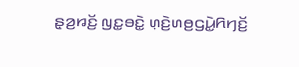ꤔ꤫ꤤ꤬ꤙꤢꤩ꤬ ꤜꤢ꤭ꤋꤢꤧ꤭ ꤛ꤫ꤢꤧ꤬ꤛꤥ꤬ꤞꤣꤧ꤭ꤖꤚꤢꤩ꤬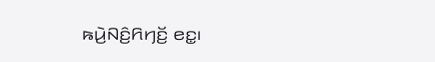ꤒꤣꤧ꤬ꤡꤢꤨ꤬ꤖꤚꤢꤩ꤬ ꤕꤢ꤭꤯